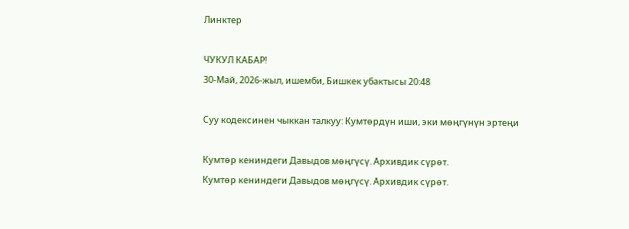Линктер

ЧУКУЛ КАБАР!
30-Май, 2026-жыл, ишемби, Бишкек убактысы 20:48

Суу кодексинен чыккан талкуу: Кумтөрдүн иши, эки мөңгүнүн эртеңи

Кумтөр кениндеги Давыдов мөңгүсү. Архивдик сүрөт.
Кумтөр кениндеги Давыдов мөңгүсү. Архивдик сүрөт.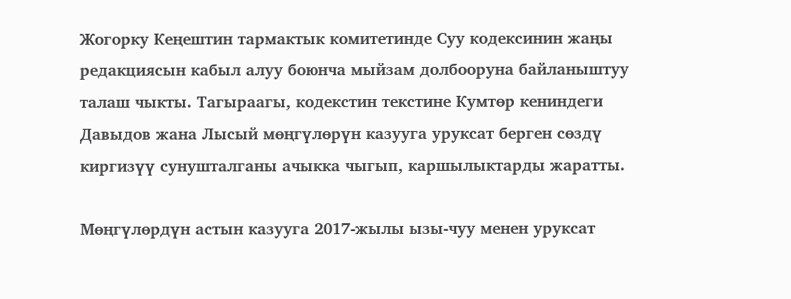Жогорку Кеңештин тармактык комитетинде Суу кодексинин жаңы редакциясын кабыл алуу боюнча мыйзам долбооруна байланыштуу талаш чыкты. Тагыраагы, кодекстин текстине Кумтөр кениндеги Давыдов жана Лысый мөңгүлөрүн казууга уруксат берген сөздү киргизүү сунушталганы ачыкка чыгып, каршылыктарды жаратты.

Мөңгүлөрдүн астын казууга 2017-жылы ызы-чуу менен уруксат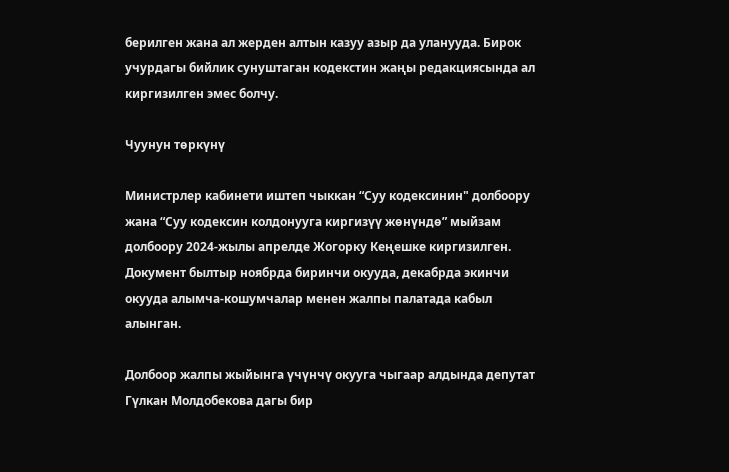берилген жана ал жерден алтын казуу азыр да уланууда. Бирок учурдагы бийлик сунуштаган кодекстин жаңы редакциясында ал киргизилген эмес болчу.

Чуунун төркүнү

Министрлер кабинети иштеп чыккан “Суу кодексинин" долбоору жана “Суу кодексин колдонууга киргизүү жөнүндө” мыйзам долбоору 2024-жылы апрелде Жогорку Кеңешке киргизилген. Документ былтыр ноябрда биринчи окууда, декабрда экинчи окууда алымча-кошумчалар менен жалпы палатада кабыл алынган.

Долбоор жалпы жыйынга үчүнчү окууга чыгаар алдында депутат Гүлкан Молдобекова дагы бир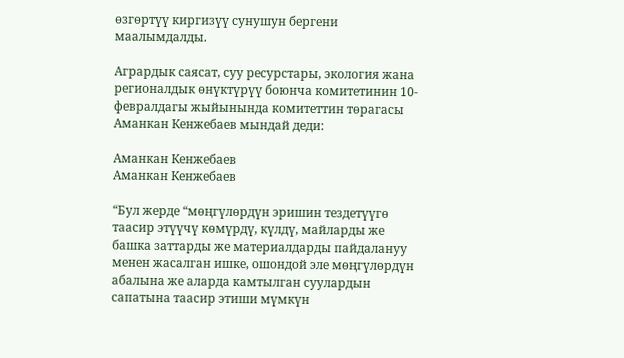өзгөртүү киргизүү сунушун бергени маалымдалды.

Агрардык саясат, суу ресурстары, экология жана регионалдык өнүктүрүү боюнча комитетинин 10-февралдагы жыйынында комитеттин төрагасы Аманкан Кенжебаев мындай деди:

Аманкан Кенжебаев
Аманкан Кенжебаев

“Бул жерде “мөңгүлөрдүн эришин тездетүүгө таасир этүүчү көмүрдү, күлдү, майларды же башка заттарды же материалдарды пайдалануу менен жасалган ишке, ошондой эле мөңгүлөрдүн абалына же аларда камтылган суулардын сапатына таасир этиши мүмкүн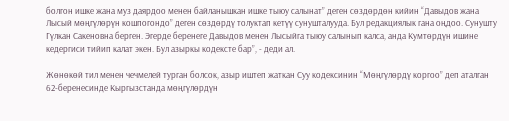болгон ишке жана муз даярдоо менен байланышкан ишке тыюу салынат” деген сөздөрдөн кийин “Давыдов жана Лысый мөңгүлөрүн кошпогондо” деген сөздөрдү толуктап кетүү сунушталууда. Бул редакциялык гана оңдоо. Сунушту Гүлкан Сакеновна берген. Эгерде беренеге Давыдов менен Лысыйга тыюу салынып калса, анда Кумтөрдүн ишине кедергиси тийип калат экен. Бул азыркы кодексте бар”, - деди ал.

Жөнөкөй тил менен чечмелей турган болсок, азыр иштеп жаткан Суу кодексинин “Мөңгүлөрдү коргоо” деп аталган 62-беренесинде Кыргызстанда мөңгүлөрдүн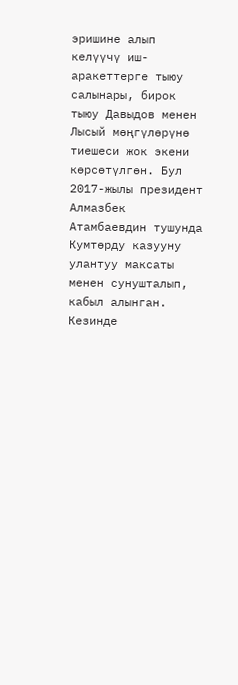эришине алып келүүчү иш-аракеттерге тыюу салынары, бирок тыюу Давыдов менен Лысый мөңгүлөрүнө тиешеси жок экени көрсөтүлгөн. Бул 2017-жылы президент Алмазбек Атамбаевдин тушунда Кумтөрду казууну улантуу максаты менен сунушталып, кабыл алынган. Кезинде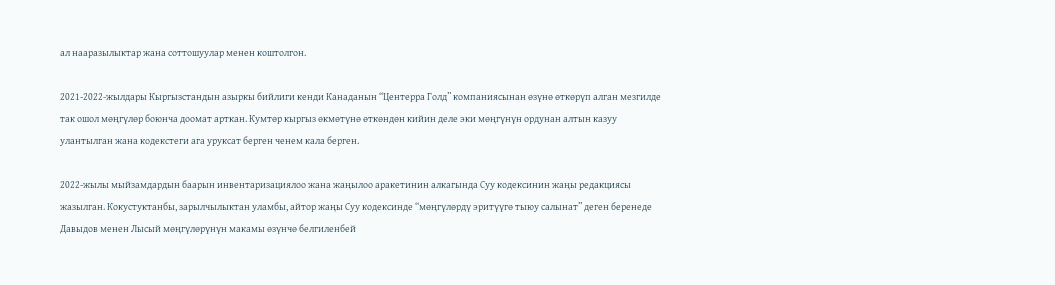ал нааразылыктар жана соттошуулар менен коштолгон.

2021-2022-жылдары Кыргызстандын азыркы бийлиги кенди Канаданын “Центерра Голд” компаниясынан өзүнө өткөрүп алган мезгилде так ошол мөңгүлөр боюнча доомат арткан. Кумтөр кыргыз өкмөтүнө өткөндөн кийин деле эки мөңгүнүн ордунан алтын казуу улантылган жана кодекстеги ага уруксат берген ченем кала берген.

2022-жылы мыйзамдардын баарын инвентаризациялоо жана жаңылоо аракетинин алкагында Суу кодексинин жаңы редакциясы жазылган. Кокустуктанбы, зарылчылыктан уламбы, айтор жаңы Суу кодексинде “мөңгүлөрдү эритүүгө тыюу салынат” деген беренеде Давыдов менен Лысый мөңгүлөрүнүн макамы өзүнчө белгиленбей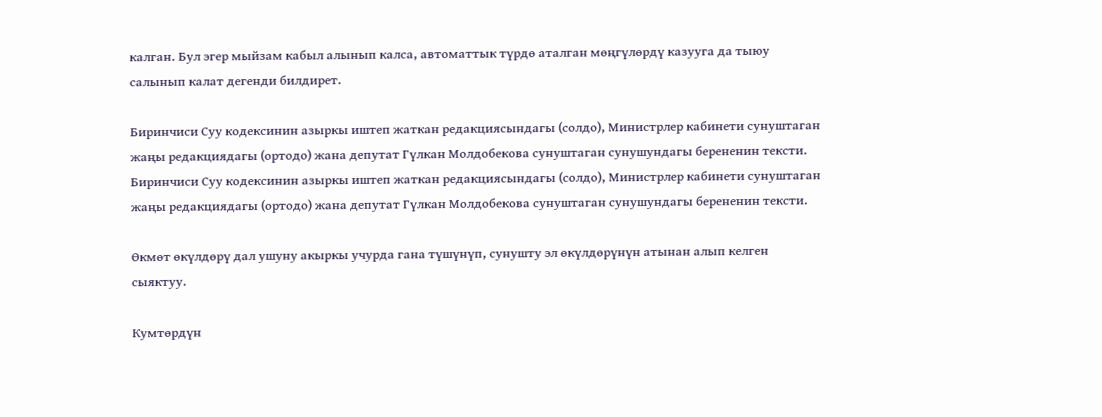калган. Бул эгер мыйзам кабыл алынып калса, автоматтык түрдө аталган мөңгүлөрдү казууга да тыюу салынып калат дегенди билдирет.

Биринчиси Суу кодексинин азыркы иштеп жаткан редакциясындагы (солдо), Министрлер кабинети сунуштаган жаңы редакциядагы (ортодо) жана депутат Гүлкан Молдобекова сунуштаган сунушундагы берененин тексти.
Биринчиси Суу кодексинин азыркы иштеп жаткан редакциясындагы (солдо), Министрлер кабинети сунуштаган жаңы редакциядагы (ортодо) жана депутат Гүлкан Молдобекова сунуштаган сунушундагы берененин тексти.

Өкмөт өкүлдөрү дал ушуну акыркы учурда гана түшүнүп, сунушту эл өкүлдөрүнүн атынан алып келген сыяктуу.

Кумтөрдүн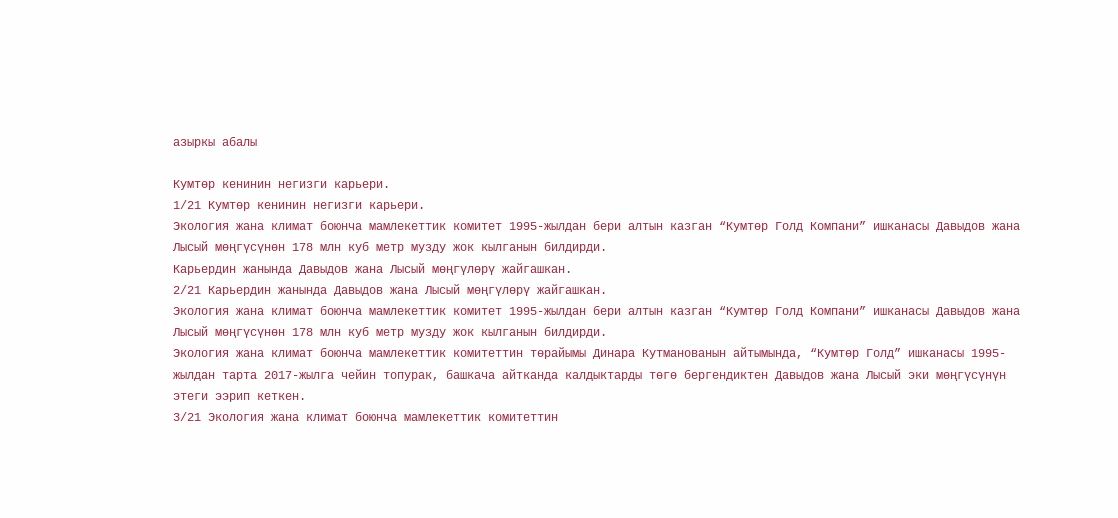азыркы абалы

Кумтөр кенинин негизги карьери.
1/21 Кумтөр кенинин негизги карьери.
Экология жана климат боюнча мамлекеттик комитет 1995-жылдан бери алтын казган “Кумтөр Голд Компани” ишканасы Давыдов жана Лысый мөңгүсүнөн 178 млн куб метр музду жок кылганын билдирди.
Карьердин жанында Давыдов жана Лысый мөңгүлөрү жайгашкан.
2/21 Карьердин жанында Давыдов жана Лысый мөңгүлөрү жайгашкан.
Экология жана климат боюнча мамлекеттик комитет 1995-жылдан бери алтын казган “Кумтөр Голд Компани” ишканасы Давыдов жана Лысый мөңгүсүнөн 178 млн куб метр музду жок кылганын билдирди.
Экология жана климат боюнча мамлекеттик комитеттин төрайымы Динара Кутманованын айтымында, “Кумтөр Голд” ишканасы 1995-жылдан тарта 2017-жылга чейин топурак, башкача айтканда калдыктарды төгө бергендиктен Давыдов жана Лысый эки мөңгүсүнүн этеги ээрип кеткен.
3/21 Экология жана климат боюнча мамлекеттик комитеттин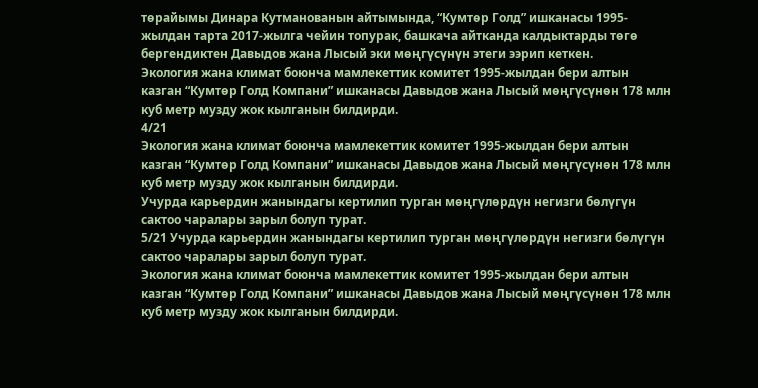төрайымы Динара Кутманованын айтымында, “Кумтөр Голд” ишканасы 1995-жылдан тарта 2017-жылга чейин топурак, башкача айтканда калдыктарды төгө бергендиктен Давыдов жана Лысый эки мөңгүсүнүн этеги ээрип кеткен.
Экология жана климат боюнча мамлекеттик комитет 1995-жылдан бери алтын казган “Кумтөр Голд Компани” ишканасы Давыдов жана Лысый мөңгүсүнөн 178 млн куб метр музду жок кылганын билдирди.
4/21
Экология жана климат боюнча мамлекеттик комитет 1995-жылдан бери алтын казган “Кумтөр Голд Компани” ишканасы Давыдов жана Лысый мөңгүсүнөн 178 млн куб метр музду жок кылганын билдирди.
Учурда карьердин жанындагы кертилип турган мөңгүлөрдүн негизги бөлүгүн сактоо чаралары зарыл болуп турат.
5/21 Учурда карьердин жанындагы кертилип турган мөңгүлөрдүн негизги бөлүгүн сактоо чаралары зарыл болуп турат.
Экология жана климат боюнча мамлекеттик комитет 1995-жылдан бери алтын казган “Кумтөр Голд Компани” ишканасы Давыдов жана Лысый мөңгүсүнөн 178 млн куб метр музду жок кылганын билдирди.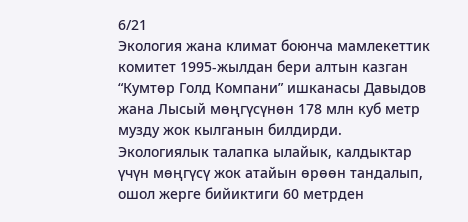6/21
Экология жана климат боюнча мамлекеттик комитет 1995-жылдан бери алтын казган “Кумтөр Голд Компани” ишканасы Давыдов жана Лысый мөңгүсүнөн 178 млн куб метр музду жок кылганын билдирди.
Экологиялык талапка ылайык, калдыктар үчүн мөңгүсү жок атайын өрөөн тандалып, ошол жерге бийиктиги 60 метрден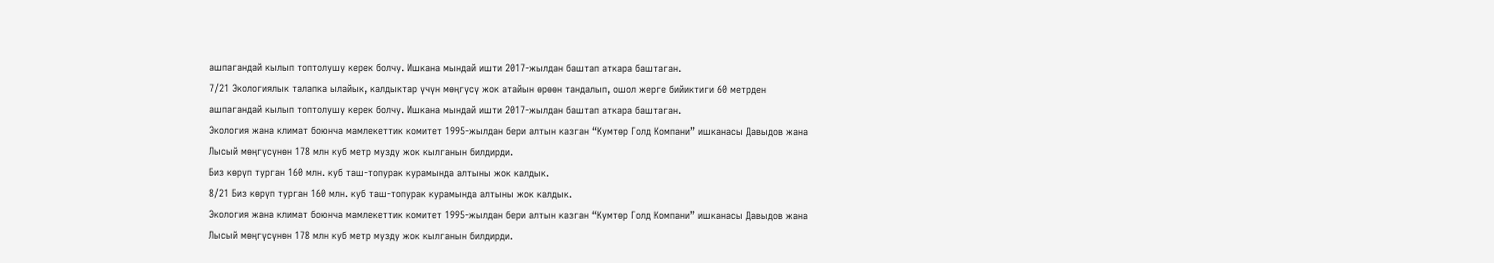ашпагандай кылып топтолушу керек болчу. Ишкана мындай ишти 2017-жылдан баштап аткара баштаган.
7/21 Экологиялык талапка ылайык, калдыктар үчүн мөңгүсү жок атайын өрөөн тандалып, ошол жерге бийиктиги 60 метрден ашпагандай кылып топтолушу керек болчу. Ишкана мындай ишти 2017-жылдан баштап аткара баштаган.
Экология жана климат боюнча мамлекеттик комитет 1995-жылдан бери алтын казган “Кумтөр Голд Компани” ишканасы Давыдов жана Лысый мөңгүсүнөн 178 млн куб метр музду жок кылганын билдирди.
Биз көрүп турган 160 млн. куб таш-топурак курамында алтыны жок калдык.
8/21 Биз көрүп турган 160 млн. куб таш-топурак курамында алтыны жок калдык.
Экология жана климат боюнча мамлекеттик комитет 1995-жылдан бери алтын казган “Кумтөр Голд Компани” ишканасы Давыдов жана Лысый мөңгүсүнөн 178 млн куб метр музду жок кылганын билдирди.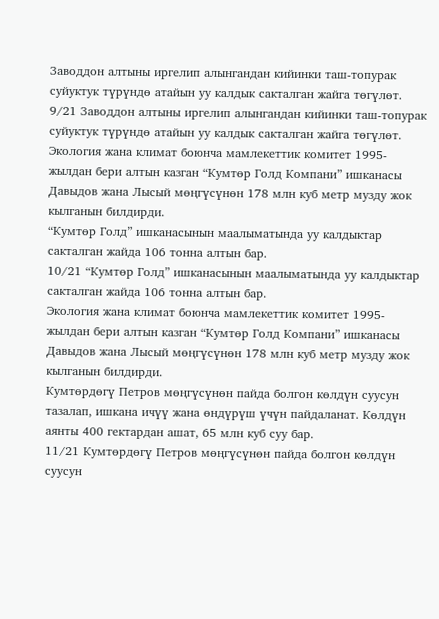Заводдон алтыны иргелип алынгандан кийинки таш-топурак суйуктук түрүндө атайын уу калдык сакталган жайга төгүлөт.
9/21 Заводдон алтыны иргелип алынгандан кийинки таш-топурак суйуктук түрүндө атайын уу калдык сакталган жайга төгүлөт.
Экология жана климат боюнча мамлекеттик комитет 1995-жылдан бери алтын казган “Кумтөр Голд Компани” ишканасы Давыдов жана Лысый мөңгүсүнөн 178 млн куб метр музду жок кылганын билдирди.
“Кумтөр Голд” ишканасынын маалыматында уу калдыктар сакталган жайда 106 тонна алтын бар.
10/21 “Кумтөр Голд” ишканасынын маалыматында уу калдыктар сакталган жайда 106 тонна алтын бар.
Экология жана климат боюнча мамлекеттик комитет 1995-жылдан бери алтын казган “Кумтөр Голд Компани” ишканасы Давыдов жана Лысый мөңгүсүнөн 178 млн куб метр музду жок кылганын билдирди.
Кумтөрдөгү Петров мөңгүсүнөн пайда болгон көлдүн суусун тазалап, ишкана ичүү жана өндүрүш үчүн пайдаланат. Көлдүн аянты 400 гектардан ашат, 65 млн куб суу бар.
11/21 Кумтөрдөгү Петров мөңгүсүнөн пайда болгон көлдүн суусун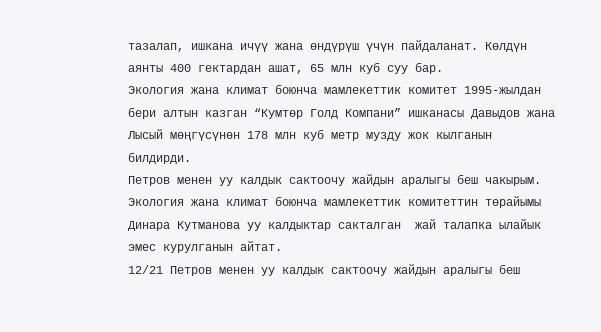тазалап, ишкана ичүү жана өндүрүш үчүн пайдаланат. Көлдүн аянты 400 гектардан ашат, 65 млн куб суу бар.
Экология жана климат боюнча мамлекеттик комитет 1995-жылдан бери алтын казган “Кумтөр Голд Компани” ишканасы Давыдов жана Лысый мөңгүсүнөн 178 млн куб метр музду жок кылганын билдирди.
Петров менен уу калдык сактоочу жайдын аралыгы беш чакырым. Экология жана климат боюнча мамлекеттик комитеттин төрайымы Динара Кутманова уу калдыктар сакталган  жай талапка ылайык эмес курулганын айтат.
12/21 Петров менен уу калдык сактоочу жайдын аралыгы беш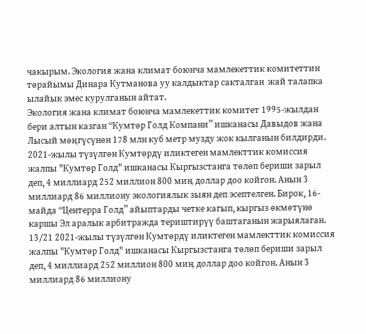чакырым. Экология жана климат боюнча мамлекеттик комитеттин төрайымы Динара Кутманова уу калдыктар сакталган  жай талапка ылайык эмес курулганын айтат.
Экология жана климат боюнча мамлекеттик комитет 1995-жылдан бери алтын казган “Кумтөр Голд Компани” ишканасы Давыдов жана Лысый мөңгүсүнөн 178 млн куб метр музду жок кылганын билдирди.
2021-жылы түзүлгөн Кумтөрдү иликтеген мамлекттик комиссия жалпы "Кумтөр Голд" ишканасы Кыргызстанга төлөп бериши зарыл деп, 4 миллиард 252 миллион 800 миң доллар доо койгон. Анын 3 миллиард 86 миллиону экологиялык зыян деп эсептелген. Бирок, 16-майда “Центерра Голд” айыптарды четке кагып, кыргыз өкмөтүнө каршы Эл аралык арбитражда териштирүү баштаганын жарыялаган.
13/21 2021-жылы түзүлгөн Кумтөрдү иликтеген мамлекттик комиссия жалпы "Кумтөр Голд" ишканасы Кыргызстанга төлөп бериши зарыл деп, 4 миллиард 252 миллион 800 миң доллар доо койгон. Анын 3 миллиард 86 миллиону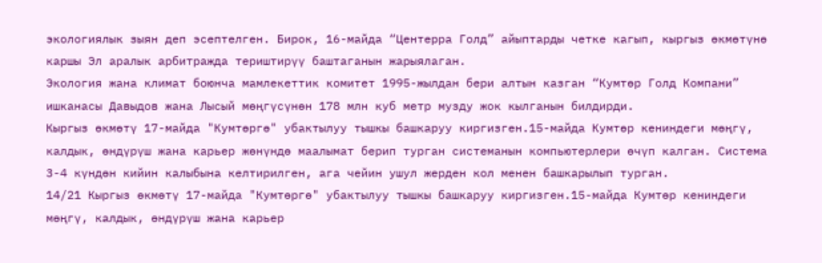экологиялык зыян деп эсептелген. Бирок, 16-майда “Центерра Голд” айыптарды четке кагып, кыргыз өкмөтүнө каршы Эл аралык арбитражда териштирүү баштаганын жарыялаган.
Экология жана климат боюнча мамлекеттик комитет 1995-жылдан бери алтын казган “Кумтөр Голд Компани” ишканасы Давыдов жана Лысый мөңгүсүнөн 178 млн куб метр музду жок кылганын билдирди.
Кыргыз өкмөтү 17-майда "Кумтөргө" убактылуу тышкы башкаруу киргизген.15-майда Кумтөр кениндеги мөңгү, калдык, өндүрүш жана карьер жөнүндө маалымат берип турган системанын компьютерлери өчүп калган. Система 3-4 күндөн кийин калыбына келтирилген, ага чейин ушул жерден кол менен башкарылып турган.
14/21 Кыргыз өкмөтү 17-майда "Кумтөргө" убактылуу тышкы башкаруу киргизген.15-майда Кумтөр кениндеги мөңгү, калдык, өндүрүш жана карьер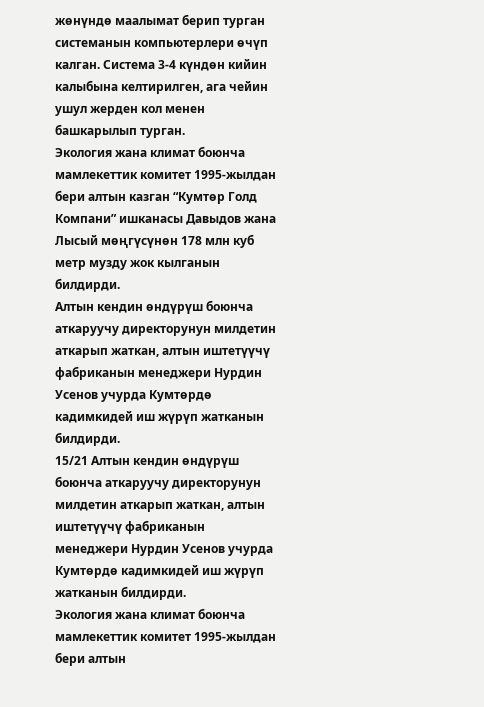жөнүндө маалымат берип турган системанын компьютерлери өчүп калган. Система 3-4 күндөн кийин калыбына келтирилген, ага чейин ушул жерден кол менен башкарылып турган.
Экология жана климат боюнча мамлекеттик комитет 1995-жылдан бери алтын казган “Кумтөр Голд Компани” ишканасы Давыдов жана Лысый мөңгүсүнөн 178 млн куб метр музду жок кылганын билдирди.
Алтын кендин өндүрүш боюнча аткаруучу директорунун милдетин аткарып жаткан, алтын иштетүүчү фабриканын менеджери Нурдин Усенов учурда Кумтөрдө кадимкидей иш жүрүп жатканын билдирди.
15/21 Алтын кендин өндүрүш боюнча аткаруучу директорунун милдетин аткарып жаткан, алтын иштетүүчү фабриканын менеджери Нурдин Усенов учурда Кумтөрдө кадимкидей иш жүрүп жатканын билдирди.
Экология жана климат боюнча мамлекеттик комитет 1995-жылдан бери алтын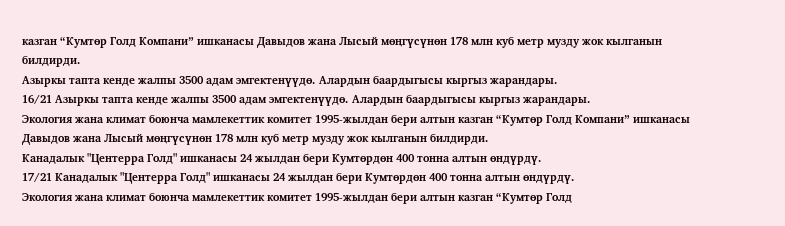казган “Кумтөр Голд Компани” ишканасы Давыдов жана Лысый мөңгүсүнөн 178 млн куб метр музду жок кылганын билдирди.
Азыркы тапта кенде жалпы 3500 адам эмгектенүүдө. Алардын баардыгысы кыргыз жарандары.
16/21 Азыркы тапта кенде жалпы 3500 адам эмгектенүүдө. Алардын баардыгысы кыргыз жарандары.
Экология жана климат боюнча мамлекеттик комитет 1995-жылдан бери алтын казган “Кумтөр Голд Компани” ишканасы Давыдов жана Лысый мөңгүсүнөн 178 млн куб метр музду жок кылганын билдирди.
Канадалык "Центерра Голд" ишканасы 24 жылдан бери Кумтөрдөн 400 тонна алтын өндүрдү.
17/21 Канадалык "Центерра Голд" ишканасы 24 жылдан бери Кумтөрдөн 400 тонна алтын өндүрдү.
Экология жана климат боюнча мамлекеттик комитет 1995-жылдан бери алтын казган “Кумтөр Голд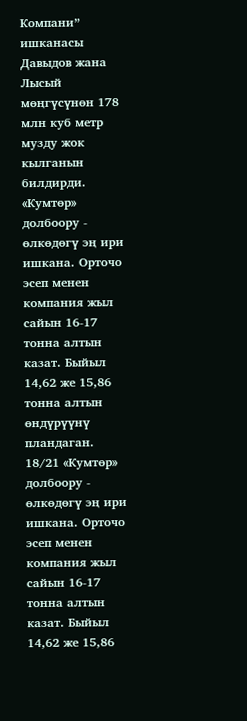Компани” ишканасы Давыдов жана Лысый мөңгүсүнөн 178 млн куб метр музду жок кылганын билдирди.
«Кумтөр» долбоору - өлкөдөгү эң ири ишкана. Орточо эсеп менен компания жыл сайын 16-17 тонна алтын казат. Быйыл 14,62 же 15,86 тонна алтын өндүрүүнү пландаган.
18/21 «Кумтөр» долбоору - өлкөдөгү эң ири ишкана. Орточо эсеп менен компания жыл сайын 16-17 тонна алтын казат. Быйыл 14,62 же 15,86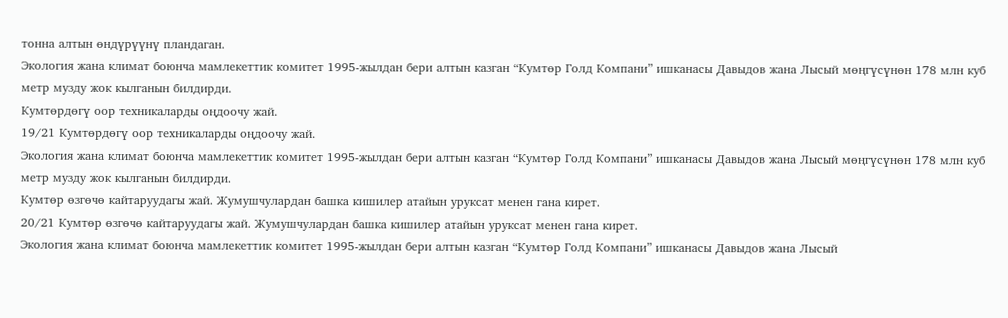тонна алтын өндүрүүнү пландаган.
Экология жана климат боюнча мамлекеттик комитет 1995-жылдан бери алтын казган “Кумтөр Голд Компани” ишканасы Давыдов жана Лысый мөңгүсүнөн 178 млн куб метр музду жок кылганын билдирди.
Кумтөрдөгү оор техникаларды оңдоочу жай.
19/21 Кумтөрдөгү оор техникаларды оңдоочу жай.
Экология жана климат боюнча мамлекеттик комитет 1995-жылдан бери алтын казган “Кумтөр Голд Компани” ишканасы Давыдов жана Лысый мөңгүсүнөн 178 млн куб метр музду жок кылганын билдирди.
Кумтөр өзгөчө кайтаруудагы жай. Жумушчулардан башка кишилер атайын уруксат менен гана кирет.
20/21 Кумтөр өзгөчө кайтаруудагы жай. Жумушчулардан башка кишилер атайын уруксат менен гана кирет.
Экология жана климат боюнча мамлекеттик комитет 1995-жылдан бери алтын казган “Кумтөр Голд Компани” ишканасы Давыдов жана Лысый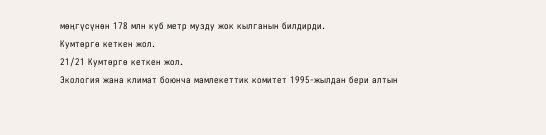мөңгүсүнөн 178 млн куб метр музду жок кылганын билдирди.
Кумтөргө кеткен жол.
21/21 Кумтөргө кеткен жол.
Экология жана климат боюнча мамлекеттик комитет 1995-жылдан бери алтын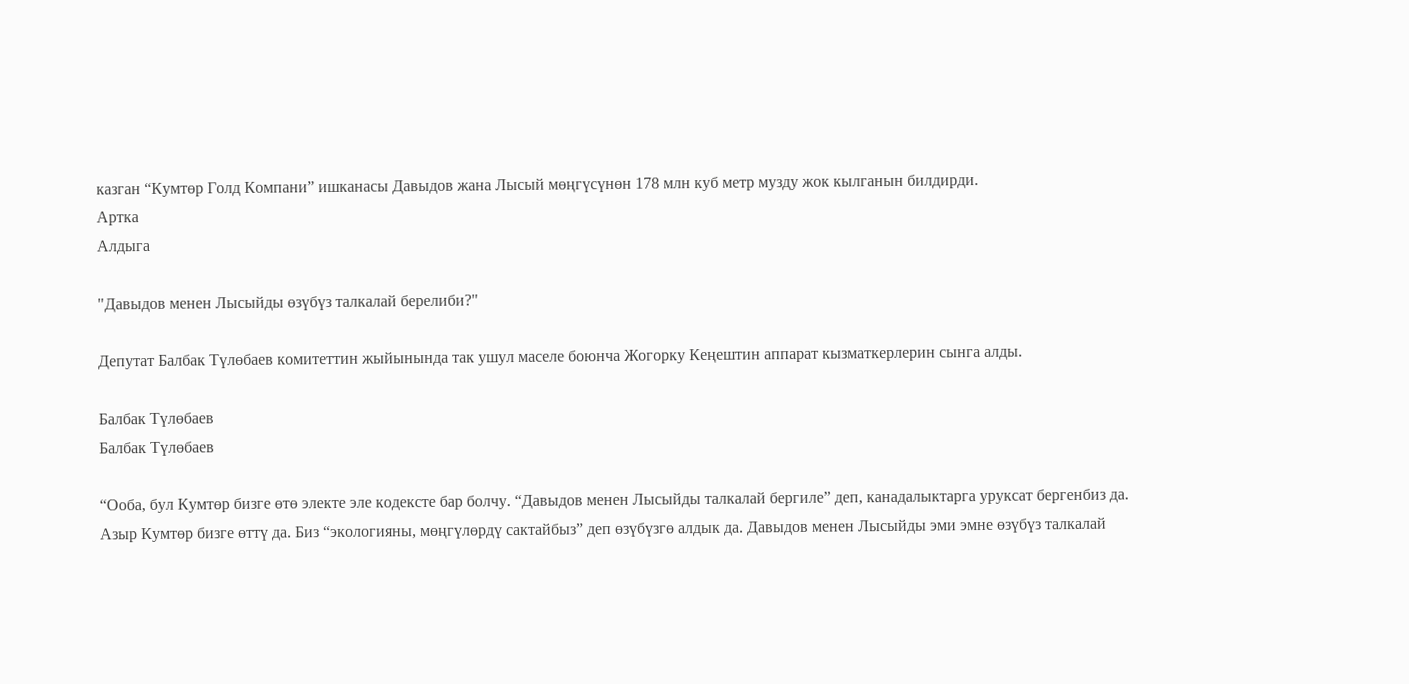казган “Кумтөр Голд Компани” ишканасы Давыдов жана Лысый мөңгүсүнөн 178 млн куб метр музду жок кылганын билдирди.
Артка
Алдыга

"Давыдов менен Лысыйды өзүбүз талкалай берелиби?"

Депутат Балбак Түлөбаев комитеттин жыйынында так ушул маселе боюнча Жогорку Кеңештин аппарат кызматкерлерин сынга алды.

Балбак Түлөбаев
Балбак Түлөбаев

“Ооба, бул Кумтөр бизге өтө электе эле кодексте бар болчу. “Давыдов менен Лысыйды талкалай бергиле” деп, канадалыктарга уруксат бергенбиз да. Азыр Кумтөр бизге өттү да. Биз “экологияны, мөңгүлөрдү сактайбыз” деп өзүбүзгө алдык да. Давыдов менен Лысыйды эми эмне өзүбүз талкалай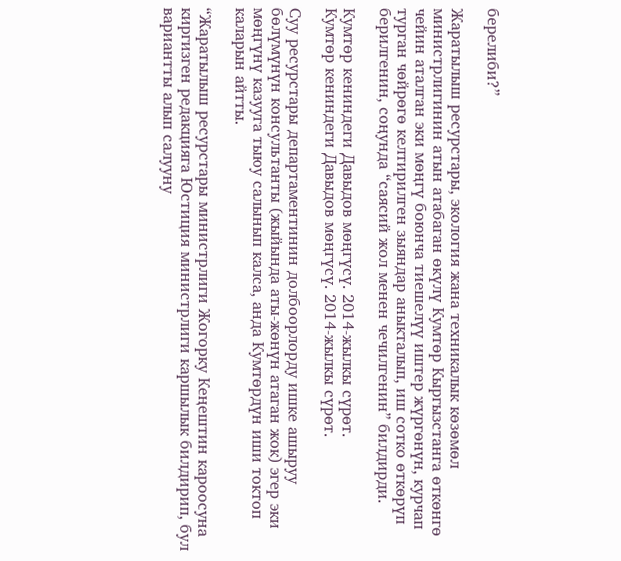берелиби?”

Жаратылыш ресурстары, экология жана техникалык көзөмөл министрлигинин атын атабаган өкүлү Кумтөр Кыргызстанга өткөнгө чейин аталган эки мөңгү боюнча тиешелүү иштер жүргөнүн, курчап турган чөйрөгө келтирилген зыяндар аныкталып, иш сотко өткөрүп берилгенин, соңунда “саясий жол менен чечилгенин” билдирди.

Кумтөр кениндеги Давыдов мөңгүсү. 2014-жылкы сүрөт.
Кумтөр кениндеги Давыдов мөңгүсү. 2014-жылкы сүрөт.

Суу ресурстары департаментинин долбоорлорду ишке ашыруу бөлүмүнүн консультанты (жыйында аты-жөнүн атаган жок) эгер эки мөңгүнү казууга тыюу салынып калса, анда Кумтөрдүн иши токтоп каларын айтты.

“Жаратылыш ресурстары министрлиги Жогорку Кеңештин кароосуна киргизген редакцияга Юстиция министрлиги каршылык билдирип, бул вариантты алып салууну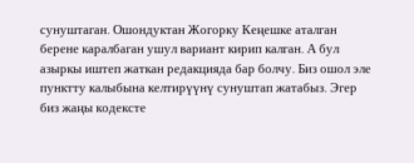сунуштаган. Ошондуктан Жогорку Кеңешке аталган берене каралбаган ушул вариант кирип калган. А бул азыркы иштеп жаткан редакцияда бар болчу. Биз ошол эле пунктту калыбына келтирүүнү сунуштап жатабыз. Эгер биз жаңы кодексте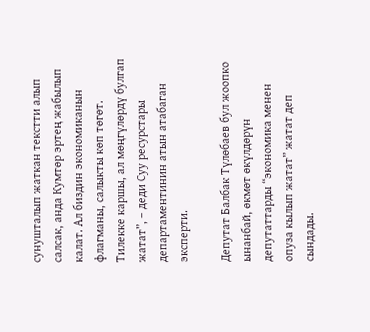сунушталып жаткан текстти алып салсак, анда Кумтөр эртең жабылып калат. Ал биздин экономиканын флагманы, салыкты көп төгөт. Тилекке каршы, ал мөңгүлөрдү булгап жатат”, – деди Суу ресурстары департаментинин атын атабаган эксперти.

Депутат Балбак Түлөбаев бул жоопко ынанбай, өкмөт өкүлдөрүн депутаттарды “экономика менен опуза кылып жатат” жатат деп сындады.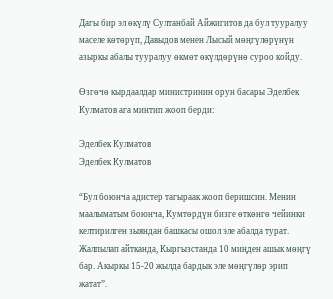Дагы бир эл өкүлү Султанбай Айжигитов да бул тууралуу маселе көтөрүп, Давыдов менен Лысый мөңгүлөрүнүн азыркы абалы тууралуу өкмөт өкүлдөрүнө суроо койду.

Өзгөчө кырдаалдар министринин орун басары Эделбек Кулматов ага минтип жооп берди:

Эделбек Кулматов
Эделбек Кулматов

“Бул боюнча адистер тагыраак жооп беришсин. Менин маалыматым боюнча, Кумтөрдүн бизге өткөнгө чейинки келтирилген зыяндан башкасы ошол эле абалда турат. Жалпылап айтканда, Кыргызстанда 10 миңден ашык мөңгү бар. Акыркы 15-20 жылда бардык эле мөңгүлөр эрип жатат”.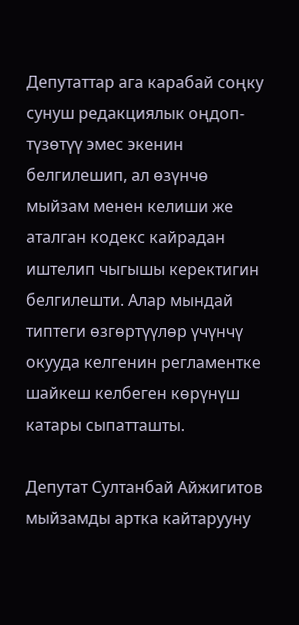Депутаттар ага карабай соңку сунуш редакциялык оңдоп-түзөтүү эмес экенин белгилешип, ал өзүнчө мыйзам менен келиши же аталган кодекс кайрадан иштелип чыгышы керектигин белгилешти. Алар мындай типтеги өзгөртүүлөр үчүнчү окууда келгенин регламентке шайкеш келбеген көрүнүш катары сыпатташты.

Депутат Султанбай Айжигитов мыйзамды артка кайтарууну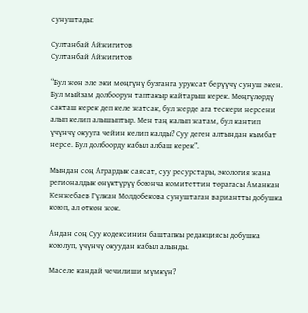сунуштады:

Султанбай Айжигитов
Султанбай Айжигитов

“Бул жөн эле эки мөңгүнү бузганга уруксат берүүчү сунуш экен. Бул мыйзам долбоорун таптакыр кайтарыш керек. Мөңгүлөрдү сакташ керек деп келе жатсак, бул жерде ага тескери нерсени алып келип алышыптыр. Мен таң калып жатам, бул кантип үчүнчү окууга чейин келип калды? Суу деген алтындан кымбат нерсе. Бул долбоорду кабыл албаш керек”.

Мындан соң Агрардык саясат, суу ресурстары, экология жана регионалдык өнүктүрүү боюнча комитеттин төрагасы Аманкан Кенжебаев Гүлкан Молдобекова сунуштаган вариантты добушка коюп, ал өткөн жок.

Андан соң Суу кодексинин баштапкы редакциясы добушка коюлуп, үчүнчү окуудан кабыл алынды.

Маселе кандай чечилиши мүмкүн?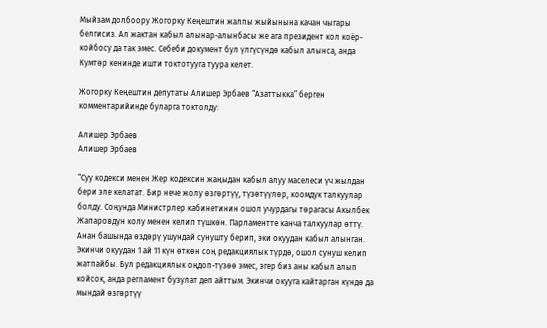Мыйзам долбоору Жогорку Кеңештин жалпы жыйынына качан чыгары белгисиз. Ал жактан кабыл алынар-алынбасы же ага президент кол коёр-койбосу да так эмес. Себеби документ бул үлгүсүндө кабыл алынса, анда Кумтөр кенинде ишти токтотууга туура келет.

Жогорку Кеңештин депутаты Алишер Эрбаев “Азаттыкка” берген комментарийинде буларга токтолду:

Алишер Эрбаев
Алишер Эрбаев

“Суу кодекси менен Жер кодексин жаңыдан кабыл алуу маселеси үч жылдан бери эле келатат. Бир нече жолу өзгөртүү, түзөтүүлөр, коомдук талкуулар болду. Соңунда Министрлер кабинетинин ошол учурдагы төрагасы Акылбек Жапаровдун колу менен келип түшкөн. Парламентте канча талкуулар өттү. Анан башында өздөрү ушундай сунушту берип, эки окуудан кабыл алынган. Экинчи окуудан 1 ай 11 күн өткөн соң редакциялык түрдө, ошол сунуш келип жатпайбы. Бул редакциялык оңдоп-түзөө эмес, эгер биз аны кабыл алып койсок, анда регламент бузулат деп айттым. Экинчи окууга кайтарган күндө да мындай өзгөртүү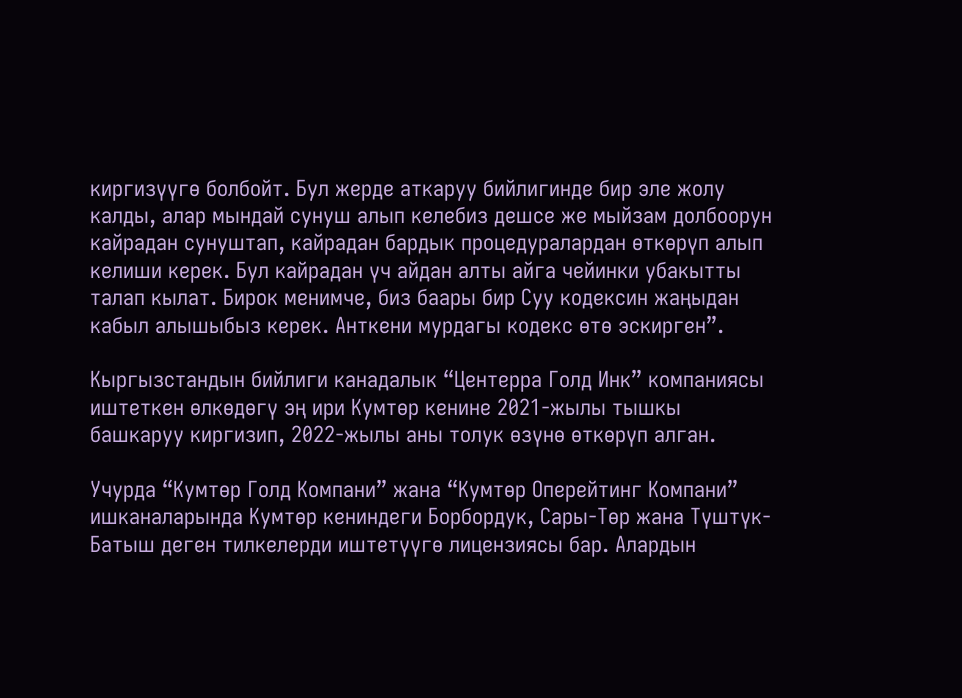киргизүүгө болбойт. Бул жерде аткаруу бийлигинде бир эле жолу калды, алар мындай сунуш алып келебиз дешсе же мыйзам долбоорун кайрадан сунуштап, кайрадан бардык процедуралардан өткөрүп алып келиши керек. Бул кайрадан үч айдан алты айга чейинки убакытты талап кылат. Бирок менимче, биз баары бир Суу кодексин жаңыдан кабыл алышыбыз керек. Анткени мурдагы кодекс өтө эскирген”.

Кыргызстандын бийлиги канадалык “Центерра Голд Инк” компаниясы иштеткен өлкөдөгү эң ири Кумтөр кенине 2021-жылы тышкы башкаруу киргизип, 2022-жылы аны толук өзүнө өткөрүп алган.

Учурда “Кумтөр Голд Компани” жана “Кумтөр Оперейтинг Компани” ишканаларында Кумтөр кениндеги Борбордук, Сары-Төр жана Түштүк-Батыш деген тилкелерди иштетүүгө лицензиясы бар. Алардын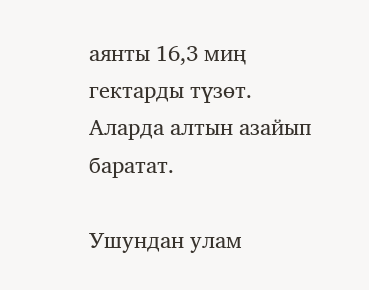аянты 16,3 миң гектарды түзөт. Аларда алтын азайып баратат.

Ушундан улам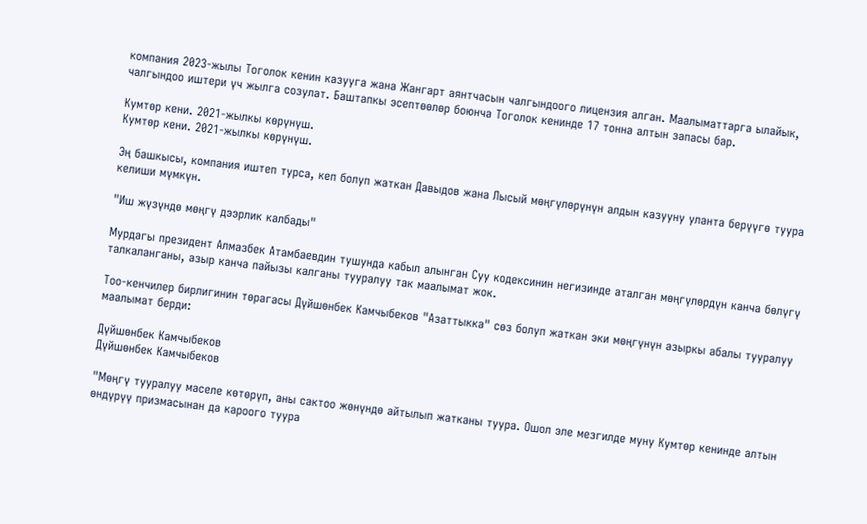компания 2023-жылы Тоголок кенин казууга жана Жангарт аянтчасын чалгындоого лицензия алган. Маалыматтарга ылайык, чалгындоо иштери үч жылга созулат. Баштапкы эсептөөлөр боюнча Тоголок кенинде 17 тонна алтын запасы бар.

Кумтөр кени. 2021-жылкы көрүнүш.
Кумтөр кени. 2021-жылкы көрүнүш.

Эң башкысы, компания иштеп турса, кеп болуп жаткан Давыдов жана Лысый мөңгүлөрүнүн алдын казууну уланта берүүгө туура келиши мүмкүн.

"Иш жүзүндө мөңгү дээрлик калбады"

Мурдагы президент Алмазбек Атамбаевдин тушунда кабыл алынган Суу кодексинин негизинде аталган мөңгүлөрдүн канча бөлүгү талкаланганы, азыр канча пайызы калганы тууралуу так маалымат жок.

Тоо-кенчилер бирлигинин төрагасы Дүйшөнбек Камчыбеков "Азаттыкка" сөз болуп жаткан эки мөңгүнүн азыркы абалы тууралуу маалымат берди:

Дүйшөнбек Камчыбеков
Дүйшөнбек Камчыбеков

"Мөңгү тууралуу маселе көтөрүп, аны сактоо жөнүндө айтылып жатканы туура. Ошол эле мезгилде муну Кумтөр кенинде алтын өндүрүү призмасынан да кароого туура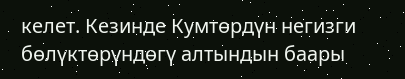келет. Кезинде Кумтөрдүн негизги бөлүктөрүндөгү алтындын баары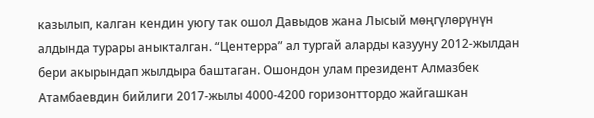казылып, калган кендин уюгу так ошол Давыдов жана Лысый мөңгүлөрүнүн алдында турары аныкталган. “Центерра” ал тургай аларды казууну 2012-жылдан бери акырындап жылдыра баштаган. Ошондон улам президент Алмазбек Атамбаевдин бийлиги 2017-жылы 4000-4200 горизонттордо жайгашкан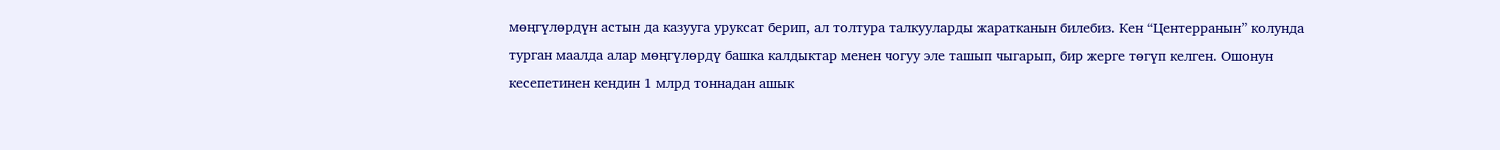мөңгүлөрдүн астын да казууга уруксат берип, ал толтура талкууларды жаратканын билебиз. Кен “Центерранын” колунда турган маалда алар мөңгүлөрдү башка калдыктар менен чогуу эле ташып чыгарып, бир жерге төгүп келген. Ошонун кесепетинен кендин 1 млрд тоннадан ашык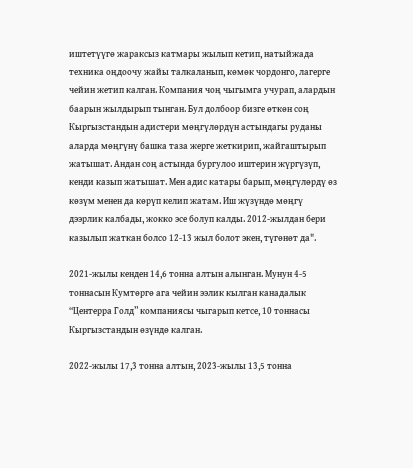иштетүүгө жараксыз катмары жылып кетип, натыйжада техника оңдоочу жайы талкаланып, көмөк чордонго, лагерге чейин жетип калган. Компания чоң чыгымга учурап, алардын баарын жылдырып тынган. Бул долбоор бизге өткөн соң Кыргызстандын адистери мөңгүлөрдүн астындагы руданы аларда мөңгүнү башка таза жерге жеткирип, жайгаштырып жатышат. Андан соң астында бургулоо иштерин жүргүзүп, кенди казып жатышат. Мен адис катары барып, мөңгүлөрдү өз көзүм менен да көрүп келип жатам. Иш жүзүндө мөңгү дээрлик калбады, жокко эсе болуп калды. 2012-жылдан бери казылып жаткан болсо 12-13 жыл болот экен, түгөнөт да".

2021-жылы кенден 14,6 тонна алтын алынган. Мунун 4-5 тоннасын Кумтөргө ага чейин ээлик кылган канадалык “Центерра Голд” компаниясы чыгарып кетсе, 10 тоннасы Кыргызстандын өзүндө калган.

2022-жылы 17,3 тонна алтын, 2023-жылы 13,5 тонна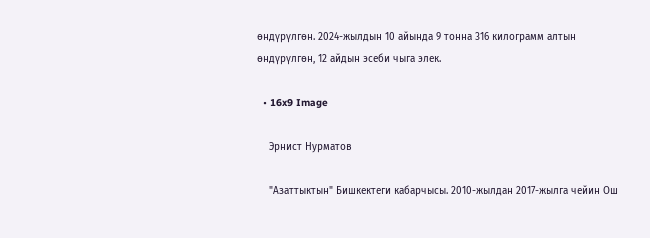өндүрүлгөн. 2024-жылдын 10 айында 9 тонна 316 килограмм алтын өндүрүлгөн, 12 айдын эсеби чыга элек.

  • 16x9 Image

    Эрнист Нурматов

    "Азаттыктын" Бишкектеги кабарчысы. 2010-жылдан 2017-жылга чейин Ош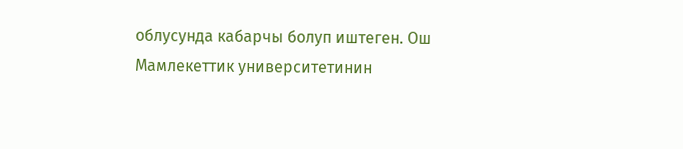облусунда кабарчы болуп иштеген. Ош Мамлекеттик университетинин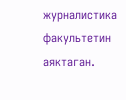журналистика факультетин аяктаган.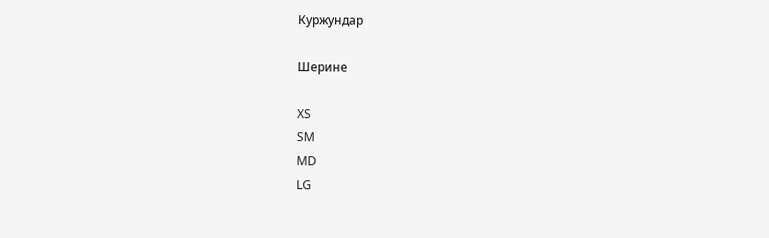Куржундар

Шерине

XS
SM
MD
LG